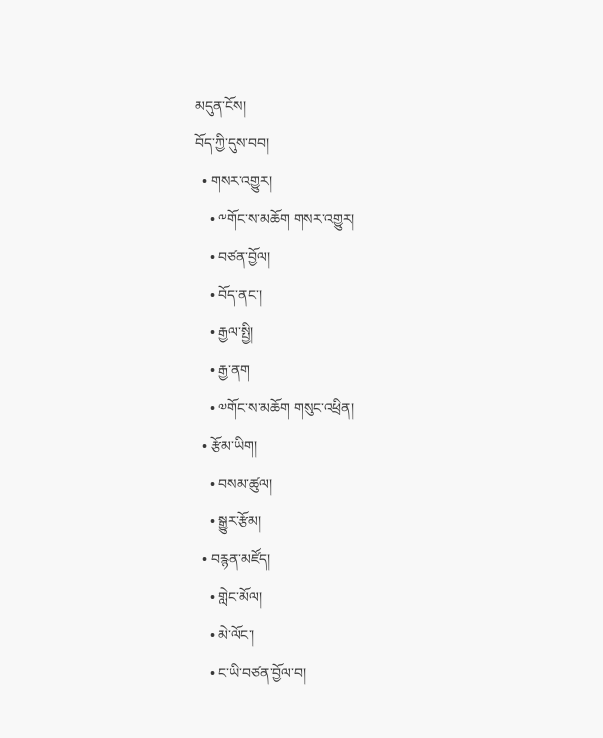མདུན་ངོས།
བོད་ཀྱི་དུས་བབ།
  • གསར་འགྱུར།
    • ༸གོང་ས་མཆོག གསར་འགྱུར།
    • བཙན་བྱོལ།
    • བོད་ནང་།
    • རྒྱལ་སྤྱི།
    • རྒྱ་ནག
    • ༧གོང་ས་མཆོག གསུང་འཕྲིན།
  • རྩོམ་ཡིག།
    • བསམ་ཚུལ།
    • སྒྱུར་རྩོམ།
  • བརྙན་མཛོད།
    • གླེང་མོལ།
    • མེ་ལོང་།
    • ང་ཡི་བཙན་བྱོལ་བ།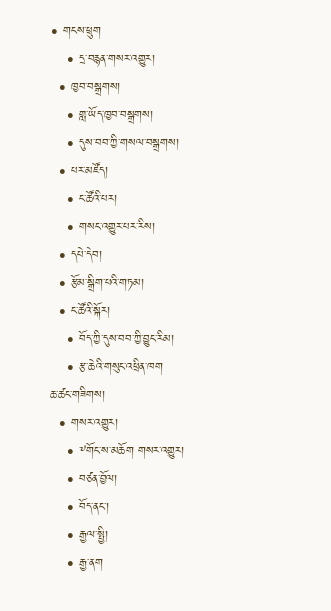• གངས་ཕྲུག
    • དྲ་བརྙན་གསར་འགྱུར།
  • ཁྱབ་བསྒྲགས།
    • གླ་ཡོད་ཁྱབ་བསྒྲགས།
    • དུས་བབ་ཀྱི་གསལ་བསྒྲགས།
  • པར་མཛོད།
    • ང་ཚོའི་པར།
    • གསང་འགྱུར་པར་རིས།
  • དཔེ་དེབ།
  • རྩོམ་སྒྲིག་པའི་གཏམ།
  • ང་ཚོའི་སྐོར།
    • བོད་ཀྱི་དུས་བབ་ཀྱི་བྱུང་རིམ།
    • རྩ་ཆེའི་གསུང་འཕྲིན་ཁག
ཆ་ཚང་གཟིགས།
  • གསར་འགྱུར།
    • ༸གོང་ས་མཆོག གསར་འགྱུར།
    • བཙན་བྱོལ།
    • བོད་ནང་།
    • རྒྱལ་སྤྱི།
    • རྒྱ་ནག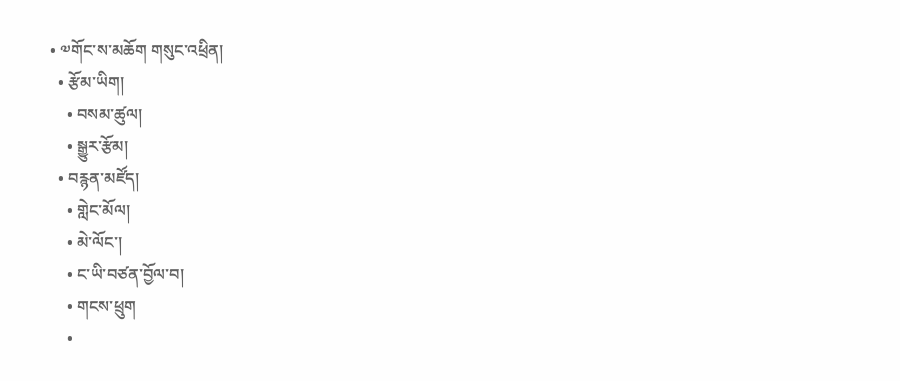• ༧གོང་ས་མཆོག གསུང་འཕྲིན།
  • རྩོམ་ཡིག།
    • བསམ་ཚུལ།
    • སྒྱུར་རྩོམ།
  • བརྙན་མཛོད།
    • གླེང་མོལ།
    • མེ་ལོང་།
    • ང་ཡི་བཙན་བྱོལ་བ།
    • གངས་ཕྲུག
    •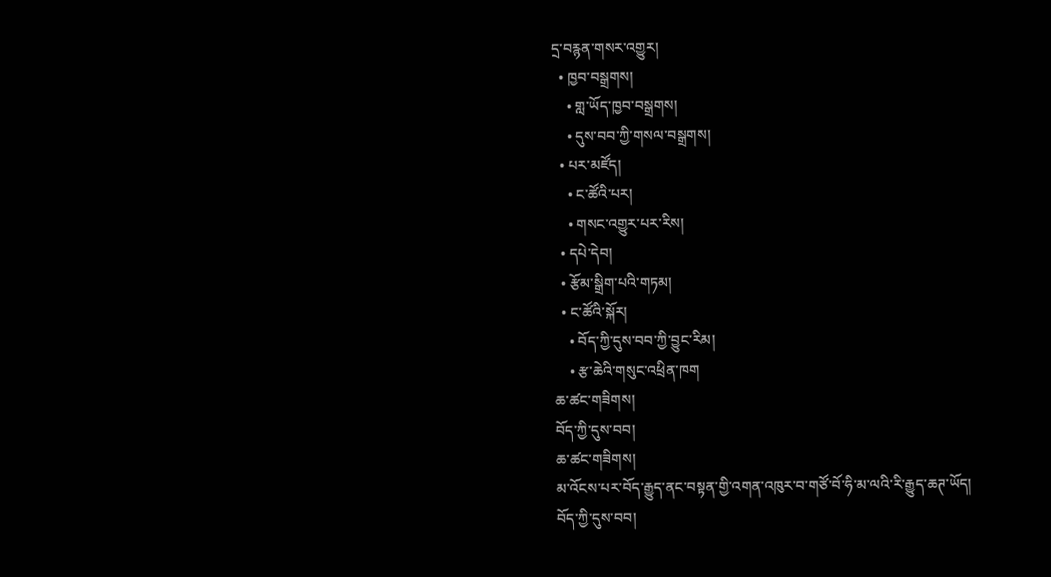དྲ་བརྙན་གསར་འགྱུར།
  • ཁྱབ་བསྒྲགས།
    • གླ་ཡོད་ཁྱབ་བསྒྲགས།
    • དུས་བབ་ཀྱི་གསལ་བསྒྲགས།
  • པར་མཛོད།
    • ང་ཚོའི་པར།
    • གསང་འགྱུར་པར་རིས།
  • དཔེ་དེབ།
  • རྩོམ་སྒྲིག་པའི་གཏམ།
  • ང་ཚོའི་སྐོར།
    • བོད་ཀྱི་དུས་བབ་ཀྱི་བྱུང་རིམ།
    • རྩ་ཆེའི་གསུང་འཕྲིན་ཁག
ཆ་ཚང་གཟིགས།
བོད་ཀྱི་དུས་བབ།
ཆ་ཚང་གཟིགས།
མ་འོངས་པར་བོད་རྒྱུད་ནང་བསྟན་གྱི་འགན་འཁུར་བ་གཙོ་བོ་ཧི་མ་ལའི་རི་རྒྱུད་ཆཊ་ཡོད།
བོད་ཀྱི་དུས་བབ།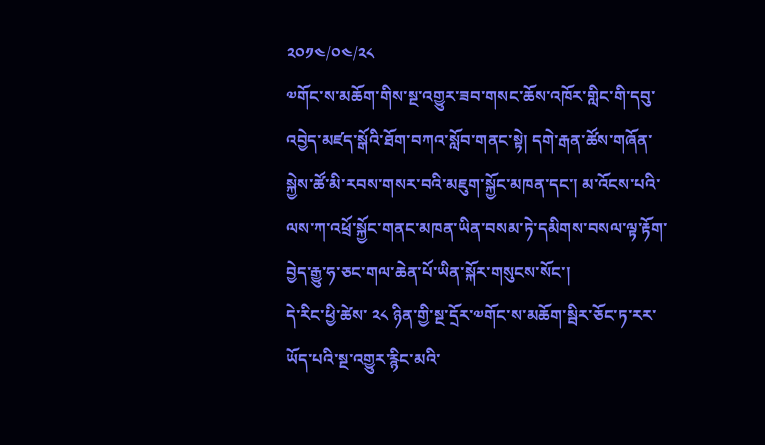༢༠༡༤/༠༤/༢༨
༧གོང་ས་མཆོག་གིས་སྔ་འགྱུར་ཟབ་གསང་ཆོས་འཁོར་གླིང་གི་དབུ་འབྱེད་མཛད་སྒོའི་ཐོག་བཀའ་སློབ་གནང་སྟེ། དགེ་རྒན་ཚོས་གཞོན་སྐྱེས་ཚོ་མི་རབས་གསར་བའི་མཇུག་སྐྱོང་མཁན་དང་། མ་འོངས་པའི་ལས་ཀ་འཕྲོ་སྐྱོང་གནང་མཁན་ཡིན་བསམ་ཏེ་དམིགས་བསལ་ལྟ་རྟོག་བྱེད་རྒྱུ་ཧ་ཅང་གལ་ཆེན་པོ་ཡིན་སྐོར་གསུངས་སོང་།
དེ་རིང་ཕྱི་ཚེས་ ༢༨ ཉིན་གྱི་སྔ་དྲོར་༧གོང་ས་མཆོག་སྦིར་ཅོང་ཏ་རར་ཡོད་པའི་སྔ་འགྱུར་རྙིང་མའི་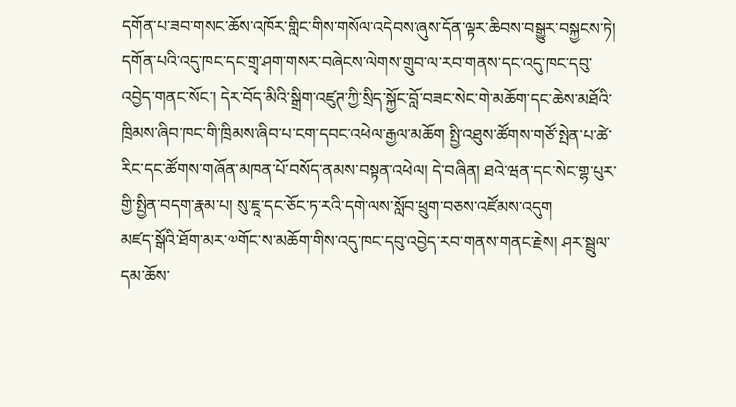དགོན་པ་ཟབ་གསང་ཆོས་འཁོར་གླིང་གིས་གསོལ་འདེབས་ཞུས་དོན་ལྟར་ཆིབས་བསྒྱུར་བསྐྱངས་ཏེ། དགོན་པའི་འདུ་ཁང་དང་གྲྭ་ཤག་གསར་བཞེངས་ལེགས་གྲུབ་ལ་རབ་གནས་དང་འདུ་ཁང་དབུ་འབྱེད་གནང་སོང་། དེར་བོད་མིའི་སྒྲིག་འཛུཊ་ཀྱི་སྲིད་སྐྱོང་བློ་བཟང་སེང་གེ་མཆོག་དང་ཆེས་མཐོའི་ཁྲིམས་ཞིབ་ཁང་གི་ཁྲིམས་ཞིབ་པ་ངག་དབང་འཕེལ་རྒྱལ་མཆོག སྤྱི་འཐུས་ཚོགས་གཙོ་སྤེན་པ་ཚེ་རིང་དང་ཚོགས་གཞོན་མཁན་པོ་བསོད་ནམས་བསྟན་འཕེལ། དེ་བཞིན། ཐའེ་ཝན་དང་སེང་གྷ་པུར་གྱི་སྤྱིན་བདག་རྣམ་པ། སུ་ཇཱ་དང་ཅོང་ཏ་རའི་དགེ་ལས་སློབ་ཕྲུག་བཅས་འཛོམས་འདུག
མཛད་སྒོའི་ཐོག་མར་༧གོང་ས་མཆོག་གིས་འདུ་ཁང་དབུ་འབྱེད་རབ་གནས་གནང་རྗེས། ཤར་སྦྲུལ་དམ་ཆོས་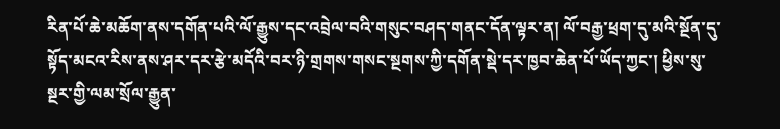རིན་པོ་ཆེ་མཆོག་ནས་དགོན་པའི་ལོ་རྒྱུས་དང་འབྲེལ་བའི་གསུང་བཤད་གནང་དོན་ལྟར་ན། ལོ་བརྒྱ་ཕྲག་དུ་མའི་སྔོན་དུ་སྟོད་མངའ་རིས་ནས་ཤར་དར་རྩེ་མདོའི་བར་ཉི་གྲགས་གསང་སྔགས་ཀྱི་དགོན་སྡེ་དར་ཁྱབ་ཆེན་པོ་ཡོད་ཀྱང་། ཕྱིས་སུ་སྔར་གྱི་ལམ་སྲོལ་རྒྱུན་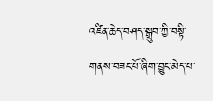འཛིན་ཆེད་བཤད་སྒྲུབ་ཀྱི་བསྟི་གནས་བཟང་པོ་ཞིག་བྱུང་མེད་པ་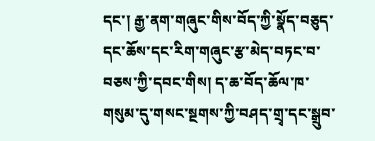དང་། རྒྱ་ནག་གཞུང་གིས་བོད་ཀྱི་སྣོད་བཅུད་དང་ཆོས་དང་རིག་གཞུང་རྩ་མེད་བཏང་བ་བཅས་ཀྱི་དབང་གིས། ད་ཆ་བོད་ཆོལ་ཁ་གསུམ་དུ་གསང་སྔགས་ཀྱི་བཤད་གྲྭ་དང་སྒྲུབ་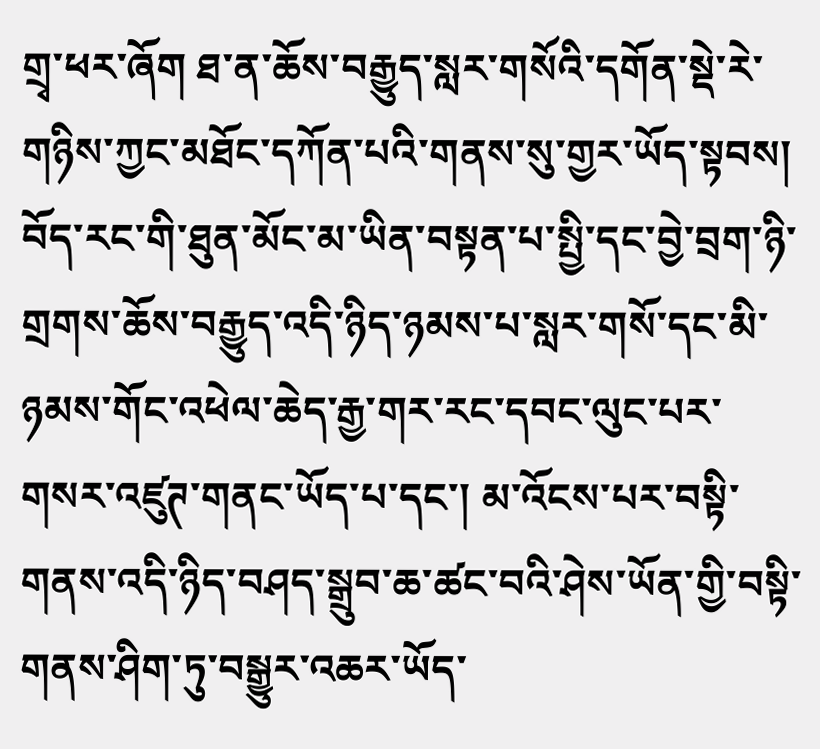གྲྭ་ཕར་ཞོག ཐ་ན་ཆོས་བརྒྱུད་སླར་གསོའི་དགོན་སྡེ་རེ་གཉིས་ཀྱང་མཐོང་དཀོན་པའི་གནས་སུ་གྱར་ཡོད་སྟབས། བོད་རང་གི་ཐུན་མོང་མ་ཡིན་བསྟན་པ་སྤྱི་དང་བྱེ་བྲག་ཉི་གྲགས་ཆོས་བརྒྱུད་འདི་ཉིད་ཉམས་པ་སླར་གསོ་དང་མི་ཉམས་གོང་འཕེལ་ཆེད་རྒྱ་གར་རང་དབང་ལུང་པར་གསར་འཛུཊ་གནང་ཡོད་པ་དང་། མ་འོངས་པར་བསྟི་གནས་འདི་ཉིད་བཤད་སྒྲུབ་ཆ་ཚང་བའི་ཤེས་ཡོན་གྱི་བསྟི་གནས་ཤིག་ཏུ་བསྒྱུར་འཆར་ཡོད་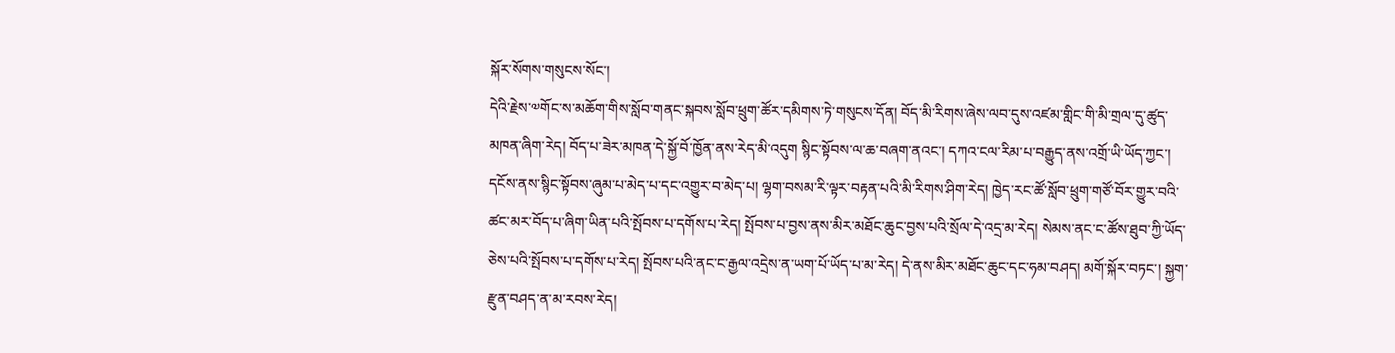སྐོར་སོགས་གསུངས་སོང་།
དེའི་རྗེས་༧གོང་ས་མཆོག་གིས་སློབ་གནང་སྐབས་སློབ་ཕྲུག་ཚོར་དམིགས་ཏེ་གསུངས་དོན། བོད་མི་རིགས་ཞེས་ལབ་དུས་འཛམ་གླིང་གི་མི་གྲལ་དུ་ཚུད་མཁན་ཞིག་རེད། བོད་པ་ཟེར་མཁན་དེ་སྐྱོ་བོ་ཁྱོན་ནས་རེད་མི་འདུག སྙིང་སྟོབས་ལ་ཆ་བཞག་ནའང་། དཀའ་ངལ་རིམ་པ་བརྒྱུད་ནས་འགྲོ་ཡི་ཡོད་ཀྱང་། དངོས་ནས་སྙིང་སྟོབས་ཞུམ་པ་མེད་པ་དང་འགྱུར་བ་མེད་པ། ལྷག་བསམ་རི་ལྟར་བརྟན་པའི་མི་རིགས་ཤིག་རེད། ཁྱེད་རང་ཚོ་སློབ་ཕྲུག་གཙོ་བོར་གྱུར་བའི་ཚང་མར་བོད་པ་ཞིག་ཡིན་པའི་སྤོབས་པ་དགོས་པ་རེད། སྤོབས་པ་བྱས་ནས་མིར་མཐོང་ཆུང་བྱས་པའི་སྲོལ་དེ་འདྲ་མ་རེད། སེམས་ནང་ང་ཚོས་ཐུབ་ཀྱི་ཡོད་ཅེས་པའི་སྤོབས་པ་དགོས་པ་རེད། སྤོབས་པའི་ནང་ང་རྒྱལ་འདྲེས་ན་ཡག་པོ་ཡོད་པ་མ་རེད། དེ་ནས་མིར་མཐོང་ཆུང་དང་ཧམ་བཤད། མགོ་སྐོར་བཏང་། སྐྱག་རྫུན་བཤད་ན་མ་རབས་རེད།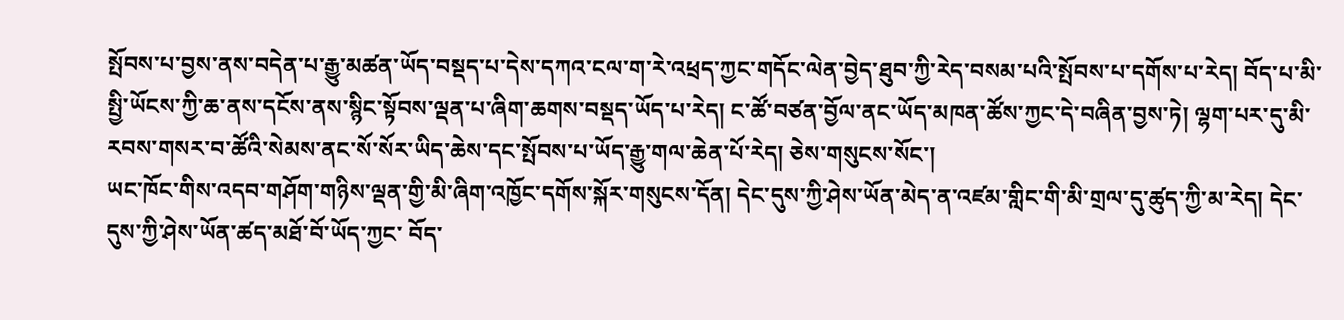སྤོབས་པ་བྱས་ནས་བདེན་པ་རྒྱུ་མཚན་ཡོད་བསྡད་པ་དེས་དཀའ་ངལ་ག་རེ་འཕྲད་ཀྱང་གདོང་ལེན་བྱེད་ཐུབ་ཀྱི་རེད་བསམ་པའི་སྤོབས་པ་དགོས་པ་རེད། བོད་པ་མི་སྤྱི་ཡོངས་ཀྱི་ཆ་ནས་དངོས་ནས་སྙིང་སྟོབས་ལྡན་པ་ཞིག་ཆགས་བསྡད་ཡོད་པ་རེད། ང་ཚོ་བཙན་བྱོལ་ནང་ཡོད་མཁན་ཚོས་ཀྱང་དེ་བཞིན་བྱས་ཏེ། ལྷག་པར་དུ་མི་རབས་གསར་བ་ཚོའི་སེམས་ནང་སོ་སོར་ཡིད་ཆེས་དང་སྤོབས་པ་ཡོད་རྒྱུ་གལ་ཆེན་པོ་རེད། ཅེས་གསུངས་སོང་།
ཡང་ཁོང་གིས་འདབ་གཤོག་གཉིས་ལྡན་གྱི་མི་ཞིག་འཁྱོང་དགོས་སྐོར་གསུངས་དོན། དེང་དུས་ཀྱི་ཤེས་ཡོན་མེད་ན་འཛམ་གླིང་གི་མི་གྲལ་དུ་ཚུད་ཀྱི་མ་རེད། དེང་དུས་ཀྱི་ཤེས་ཡོན་ཚད་མཐོ་བོ་ཡོད་ཀྱང་ བོད་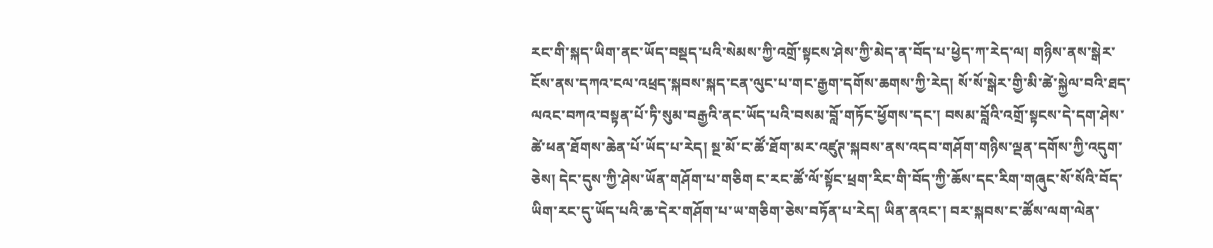རང་གི་སྐད་ཡིག་ནང་ཡོད་བསྡད་པའི་སེམས་ཀྱི་འགྲོ་སྟངས་ཤེས་ཀྱི་མེད་ན་བོད་པ་ཕྱེད་ཀ་རེད་ལ། གཉིས་ནས་སྒེར་ངོས་ནས་དཀའ་ངལ་འཕྲད་སྐབས་སྐད་ངན་ལུང་པ་གང་རྒྱག་དགོས་ཆགས་ཀྱི་རེད། སོ་སོ་སྒེར་གྱི་མི་ཚེ་སྐྱེལ་བའི་ཐད་ལའང་བཀའ་བསྟན་པོ་ཏི་སུམ་བརྒྱའི་ནང་ཡོད་པའི་བསམ་བློ་གཏོང་ཕྱོགས་དང་། བསམ་བློའི་འགྲོ་སྟངས་དེ་དག་ཤེས་ཚེ་ཕན་ཐོགས་ཆེན་པོ་ཡོད་པ་རེད། སྔ་མོ་ང་ཚོ་ཐོག་མར་འཛུཊ་སྐབས་ནས་འདབ་གཤོག་གཉིས་ལྡན་དགོས་ཀྱི་འདུག་ཅེས། དེང་དུས་ཀྱི་ཤེས་ཡོན་གཤོག་པ་གཅིག ང་རང་ཚོ་ལོ་སྟོང་ཕྲག་རིང་གི་བོད་ཀྱི་ཆོས་དང་རིག་གཞུང་སོ་སོའི་བོད་ཡིག་རང་དུ་ཡོད་པའི་ཆ་དེར་གཤོག་པ་ཡ་གཅིག་ཅེས་བཏོན་པ་རེད། ཡིན་ནའང་། བར་སྐབས་ང་ཚོས་ལག་ལེན་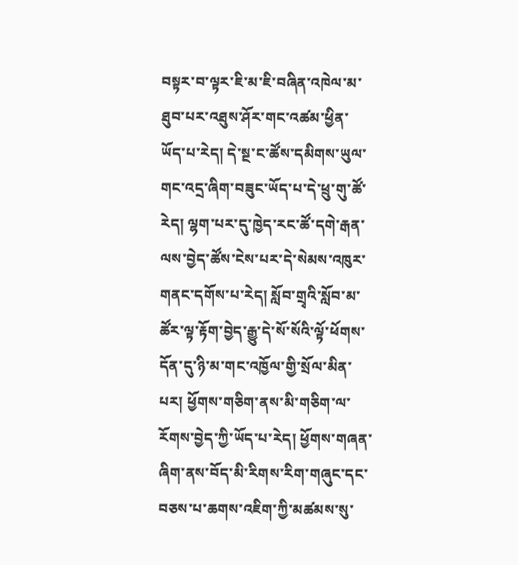བསྟར་བ་ལྟར་ཇི་མ་ཇི་བཞིན་འཁེལ་མ་ཐུབ་པར་འཐུས་ཤོར་གང་འཚམ་ཕྱིན་ཡོད་པ་རེད། དེ་སྔ་ང་ཚོས་དམིགས་ཡུལ་གང་འདྲ་ཞིག་བཟུང་ཡོད་པ་དེ་ཕྲུ་གུ་ཚོ་རེད། ལྷག་པར་དུ་ཁྱེད་རང་ཚོ་དགེ་རྒན་ལས་བྱེད་ཚོས་ངེས་པར་དེ་སེམས་འཁུར་གནང་དགོས་པ་རེད། སློབ་གྲྭའི་སློབ་མ་ཚོར་ལྟ་རྟོག་བྱེད་རྒྱུ་དེ་སོ་སོའི་ལྟོ་ཕོགས་དོན་དུ་ཉི་མ་གང་འཁྱོལ་གྱི་སྲོལ་མིན་པར། ཕྱོགས་གཅིག་ནས་མི་གཅིག་ལ་རོགས་བྱེད་ཀྱི་ཡོད་པ་རེད། ཕྱོགས་གཞན་ཞིག་ནས་བོད་མི་རིགས་རིག་གཞུང་དང་བཅས་པ་ཆགས་འཇིག་ཀྱི་མཚམས་སུ་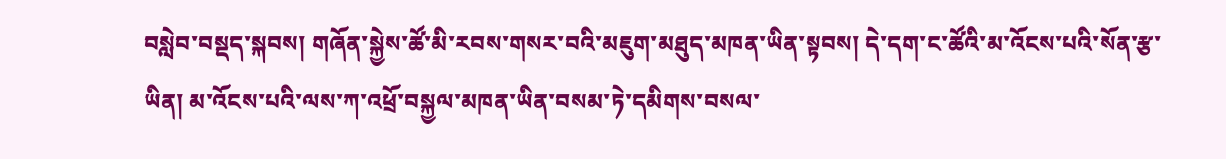བསླེབ་བསྡད་སྐབས། གཞོན་སྐྱེས་ཚོ་མི་རབས་གསར་བའི་མཇུག་མཐུད་མཁན་ཡིན་སྟབས། དེ་དག་ང་ཚོའི་མ་འོངས་པའི་སོན་རྩ་ཡིན། མ་འོངས་པའི་ལས་ཀ་འཕྲོ་བསྐྱལ་མཁན་ཡིན་བསམ་ཏེ་དམིགས་བསལ་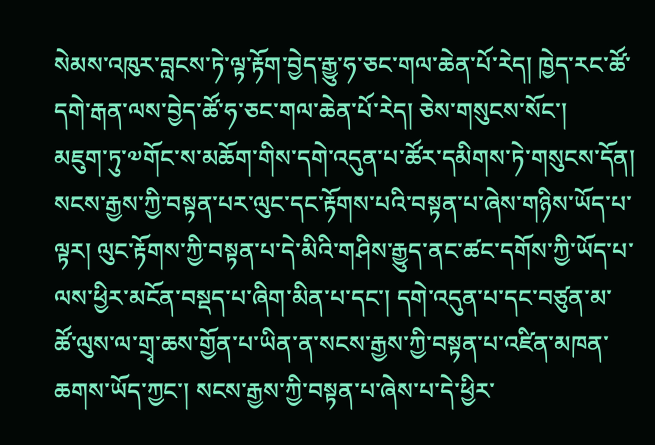སེམས་འཁུར་བླངས་ཏེ་ལྟ་རྟོག་བྱེད་རྒྱུ་ཧ་ཅང་གལ་ཆེན་པོ་རེད། ཁྱེད་རང་ཚོ་དགེ་རྒན་ལས་བྱེད་ཚོ་ཧ་ཅང་གལ་ཆེན་པོ་རེད། ཅེས་གསུངས་སོང་།
མཇུག་ཏུ་༧གོང་ས་མཆོག་གིས་དགེ་འདུན་པ་ཚོར་དམིགས་ཏེ་གསུངས་དོན། སངས་རྒྱས་ཀྱི་བསྟན་པར་ལུང་དང་རྟོགས་པའི་བསྟན་པ་ཞེས་གཉིས་ཡོད་པ་ལྟར། ལུང་རྟོགས་ཀྱི་བསྟན་པ་དེ་མིའི་གཤིས་རྒྱུད་ནང་ཚང་དགོས་ཀྱི་ཡོད་པ་ལས་ཕྱིར་མངོན་བསྡད་པ་ཞིག་མིན་པ་དང་། དགེ་འདུན་པ་དང་བཙུན་མ་ཚོ་ལུས་ལ་གྲྭ་ཆས་གྱོན་པ་ཡིན་ན་སངས་རྒྱས་ཀྱི་བསྟན་པ་འཛིན་མཁན་ཆགས་ཡོད་ཀྱང་། སངས་རྒྱས་ཀྱི་བསྟན་པ་ཞེས་པ་དེ་ཕྱིར་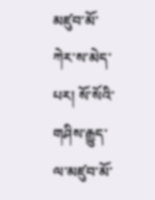མཛུབ་མོ་ཀེར་ས་མེད་པར། སོ་སོའི་གཤིས་རྒྱུད་ལ་མཛུབ་མོ་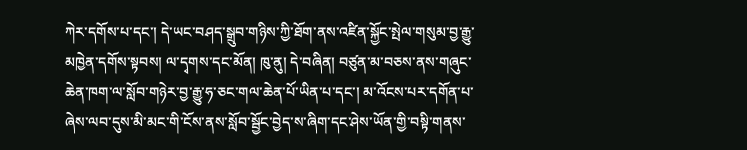ཀེར་དགོས་པ་དང་། དེ་ཡང་བཤད་སྒྲུབ་གཉིས་ཀྱི་ཐོག་ནས་འཛིན་སྐྱོང་སྤེལ་གསུམ་བྱ་རྒྱུ་མཁྱེན་དགོས་སྟབས། ལ་དྭགས་དང་མོན། ཁུ་ནུ། དེ་བཞིན། བཙུན་མ་བཅས་ནས་གཞུང་ཆེན་ཁག་ལ་སློབ་གཉེར་བྱ་རྒྱུ་ཧ་ཅང་གལ་ཆེན་པོ་ཡིན་པ་དང་། མ་འོངས་པར་དགོན་པ་ཞེས་ལབ་དུས་མི་མང་གི་ངོས་ནས་སློབ་སྦྱོང་བྱེད་ས་ཞིག་དང་ཤེས་ཡོན་གྱི་བསྟི་གནས་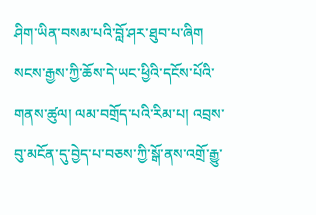ཤིག་ཡིན་བསམ་པའི་བློ་ཤར་ཐུབ་པ་ཞིག སངས་རྒྱས་ཀྱི་ཆོས་དེ་ཡང་ཕྱིའི་དངོས་པོའི་གནས་ཚུལ། ལམ་བགྲོད་པའི་རིམ་པ། འབྲས་བུ་མངོན་དུ་བྱེད་པ་བཅས་ཀྱི་སྒོ་ནས་འགྲོ་རྒྱུ་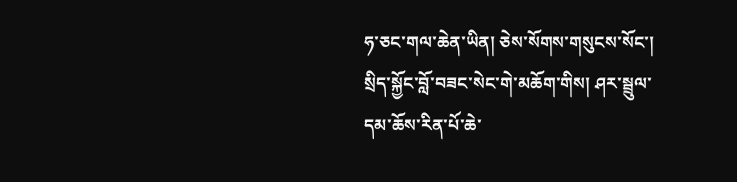ཧ་ཅང་གལ་ཆེན་ཡིན། ཅེས་སོགས་གསུངས་སོང་།
སྲིད་སྐྱོང་བློ་བཟང་སེང་གེ་མཆོག་གིས། ཤར་སྦྲུལ་དམ་ཆོས་རིན་པོ་ཆེ་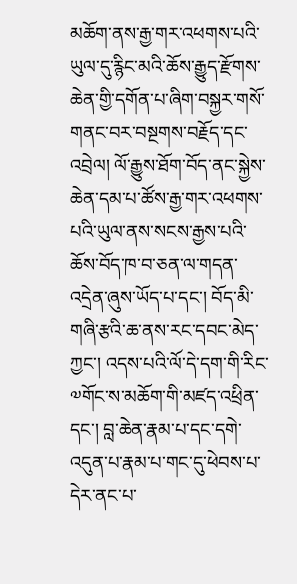མཆོག་ནས་རྒྱ་གར་འཕགས་པའི་ཡུལ་དུ་རྙིང་མའི་ཆོས་རྒྱུད་རྫོགས་ཆེན་གྱི་དགོན་པ་ཞིག་བསྐྱར་གསོ་གནང་བར་བསྔགས་བརྗོད་དང་འབྲེལ། ལོ་རྒྱུས་ཐོག་བོད་ནང་སྐྱེས་ཆེན་དམ་པ་ཚོས་རྒྱ་གར་འཕགས་པའི་ཡུལ་ནས་སངས་རྒྱས་པའི་ཆོས་བོད་ཁ་བ་ཅན་ལ་གདན་འདྲེན་ཞུས་ཡོད་པ་དང་། བོད་མི་གཞི་རྩའི་ཆ་ནས་རང་དབང་མེད་ཀྱང་། འདས་པའི་ལོ་དེ་དག་གི་རིང་༧གོང་ས་མཆོག་གི་མཛད་འཕྲིན་དང་། བླ་ཆེན་རྣམ་པ་དང་དགེ་འདུན་པ་རྣམ་པ་གང་དུ་ཕེབས་པ་དེར་ནང་པ་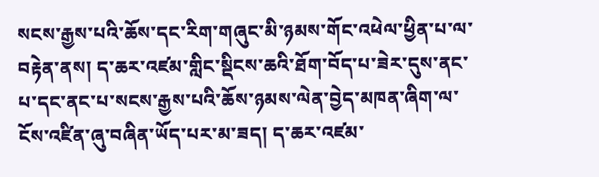སངས་རྒྱས་པའི་ཆོས་དང་རིག་གཞུང་མི་ཉམས་གོང་འཕེལ་ཕྱིན་པ་ལ་བརྟེན་ནས། ད་ཆར་འཛམ་གླིང་སྡིངས་ཆའི་ཐོག་བོད་པ་ཟེར་དུས་ནང་པ་དང་ནང་པ་སངས་རྒྱས་པའི་ཆོས་ཉམས་ལེན་བྱེད་མཁན་ཞིག་ལ་ངོས་འཛིན་ཞུ་བཞིན་ཡོད་པར་མ་ཟད། ད་ཆར་འཛམ་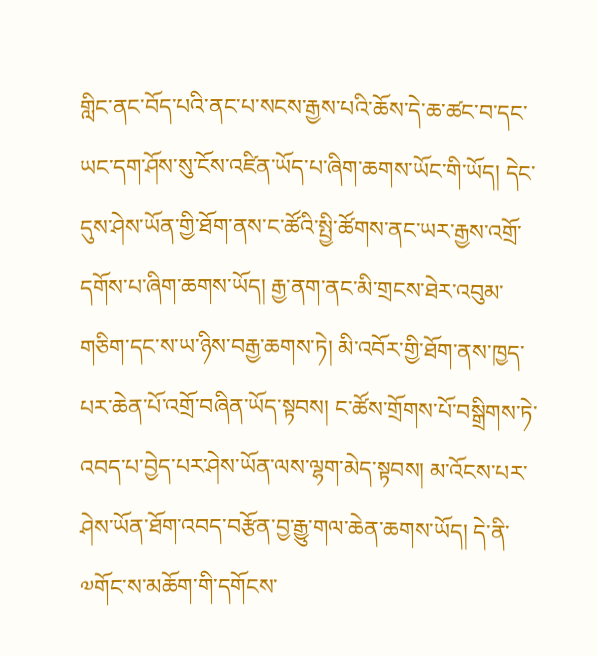གླིང་ནང་བོད་པའི་ནང་པ་སངས་རྒྱས་པའི་ཆོས་དེ་ཆ་ཚང་བ་དང་ཡང་དག་ཤོས་སུ་ངོས་འཛིན་ཡོད་པ་ཞིག་ཆགས་ཡོང་གི་ཡོད། དེང་དུས་ཤེས་ཡོན་གྱི་ཐོག་ནས་ང་ཚོའི་སྤྱི་ཚོགས་ནང་ཡར་རྒྱས་འགྲོ་དགོས་པ་ཞིག་ཆགས་ཡོད། རྒྱ་ནག་ནང་མི་གྲངས་ཐེར་འབུམ་གཅིག་དང་ས་ཡ་ཉིས་བརྒྱ་ཆགས་ཏེ། མི་འབོར་གྱི་ཐོག་ནས་ཁྱད་པར་ཆེན་པོ་འགྲོ་བཞིན་ཡོད་སྟབས། ང་ཚོས་གྲོགས་པོ་བསྒྲིགས་ཏེ་འབད་པ་བྱེད་པར་ཤེས་ཡོན་ལས་ལྷག་མེད་སྟབས། མ་འོངས་པར་ཤེས་ཡོན་ཐོག་འབད་བརྩོན་བྱ་རྒྱུ་གལ་ཆེན་ཆགས་ཡོད། དེ་ནི་༧གོང་ས་མཆོག་གི་དགོངས་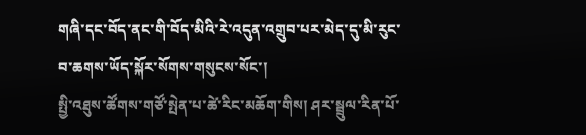གཞི་དང་བོད་ནང་གི་བོད་མིའི་རེ་འདུན་འགྲུབ་པར་མེད་དུ་མི་རུང་བ་ཆགས་ཡོད་སྐོར་སོགས་གསུངས་སོང་།
སྤྱི་འཐུས་ཚོགས་གཙོ་སྤེན་པ་ཚེ་རིང་མཆོག་གིས། ཤར་སྦྲུལ་རིན་པོ་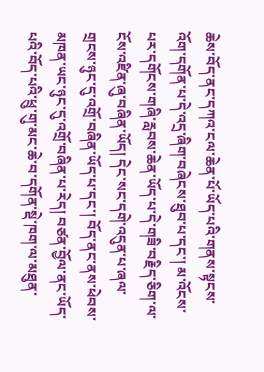ཆེས་བོད་ནང་དཀའ་ངལ་ཆེན་པོ་ཡོད་པའི་གནས་སྟངས་འོག་དགོན་པ་དེ་འདྲ་ཞིག་བཞེངས་ཐུབ་པ་དང་། མ་འོངས་པར་དགོངས་གཞི་རླབས་ཆེན་ཡོད་པ་དེ་གཟི་བརྗིད་ཅིག་ལ་ངོས་འཛིན་ཞུ་བཞིན་ཡོད། དེང་སང་དགེ་འདུན་པ་ཞལ་གྲངས་ཉུང་དུ་འགྲོ་བཞིན་ཡོད་པ་དང་། བོད་ནང་ནས་ཕེབས་མཁན་ཡང་ཉུང་དུ་འགྲོ་བཞིན་པ་རེད། བཙན་བྱོལ་ནང་ཡོད་པའི་བོད་པའི་ཕྲུ་གུ་མང་ཆེ་བ་དགོན་སྡེ་ཁག་ལ་མཐུན་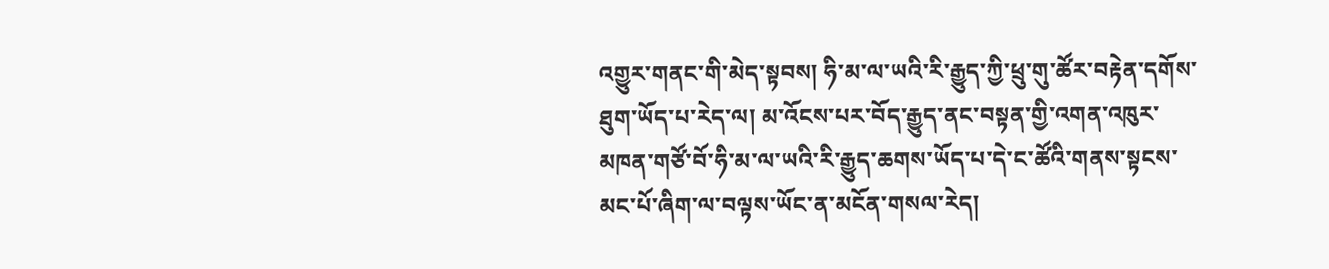འགྱུར་གནང་གི་མེད་སྟབས། ཧི་མ་ལ་ཡའི་རི་རྒྱུད་ཀྱི་ཕྲུ་གུ་ཚོར་བརྟེན་དགོས་ཐུག་ཡོད་པ་རེད་ལ། མ་འོངས་པར་བོད་རྒྱུད་ནང་བསྟན་གྱི་འགན་འཁུར་མཁན་གཙོ་བོ་ཧི་མ་ལ་ཡའི་རི་རྒྱུད་ཆགས་ཡོད་པ་དེ་ང་ཚོའི་གནས་སྟངས་མང་པོ་ཞིག་ལ་བལྟས་ཡོང་ན་མངོན་གསལ་རེད།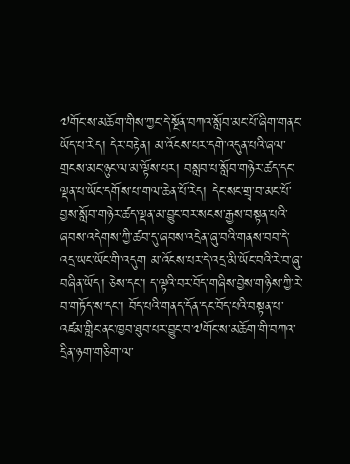༧གོང་ས་མཆོག་གིས་ཀྱང་དེ་སྔོན་བཀའ་སློབ་མང་པོ་ཞིག་གནང་ཡོད་པ་རེད། དེར་བརྟེན། མ་འོངས་པར་དགེ་འདུན་པའི་ཞལ་གྲངས་མང་ཉུང་ལ་མ་ལྟོས་པར། བསླབ་པ་སློབ་གཉེར་ཚད་དང་ལྡན་པ་ཡོང་དགོས་པ་གལ་ཆེན་པོ་རེད། དེང་སང་གྲྭ་བ་མང་པོ་བྱས་སློབ་གཉེར་ཚད་ལྡན་མ་བྱུང་བར་སངས་རྒྱས་བསྟན་པའི་ཞབས་འདེགས་ཀྱི་ཚབ་དུ་ཞབས་འདྲེན་ཞུ་བའི་གནས་བབ་དེ་འདྲ་ཡང་ཡོང་གི་འདུག མ་འོངས་པར་དེ་འདྲ་མི་ཡོང་བའི་རེ་བ་ཞུ་བཞིན་ཡོད། ཅེས་དང་། ད་ལྟའི་བར་བོད་གཞིས་བྱེས་གཉིས་ཀྱི་རེ་བ་གཏོད་ས་དང་། བོད་པའི་གནད་དོན་དང་བོད་པའི་བསྟན་པ་འཛམ་གླིང་ནང་ཁྱབ་ཐུབ་པར་བྱུང་བ་༧གོང་ས་མཆོག་གི་བཀའ་དྲིན་ཉག་གཅིག་ལ་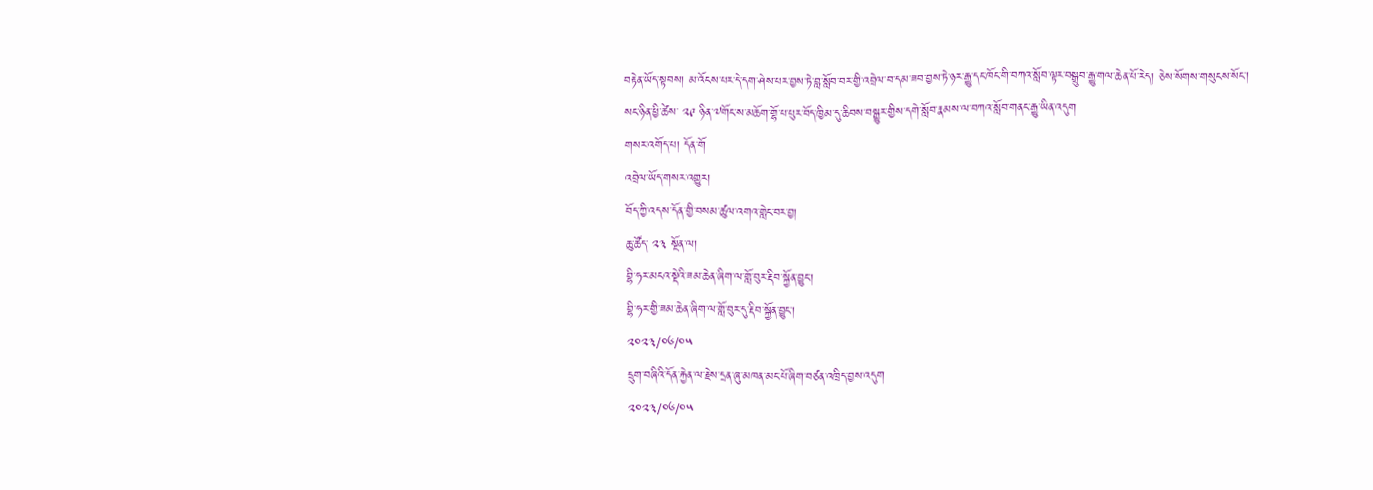བརྟེན་ཡོད་སྟབས། མ་འོངས་པར་དེ་དག་ཤེས་པར་བྱས་ཏེ་བླ་སློབ་བར་གྱི་འབྲེལ་བ་དམ་ཟབ་བྱས་ཏེ་ཉར་རྒྱུ་དང་ཁོང་གི་བཀའ་སློབ་ལྟར་བསྒྲུབ་རྒྱུ་གལ་ཆེན་པོ་རེད། ཅེས་སོགས་གསུངས་སོང་།
སང་ཉིན་ཕྱི་ཚེས་ ༢༩ ཉིན་༧གོང་ས་མཆོག་གྷོ་པ་པུར་བོད་ཁྱིམ་དུ་ཆིབས་བསྒྱུར་གྱིས་དགེ་སློབ་རྣམས་ལ་བཀའ་སློབ་གནང་རྒྱུ་ཡིན་འདུག
གསར་འགོད་པ། དོན་གོ
འབྲེལ་ཡོད་གསར་འགྱུར།
བོད་ཀྱི་འདས་དོན་གྱི་བསམ་ཚུལ་འགའ་གླེང་བར་བྱ།
ཆུ་ཚོད་ ༢༣ སྔོན་ལ།
བྷི་ཧར་མངའ་སྡེའི་ཟམ་ཆེན་ཞིག་ལ་གློ་བུར་རྡིབ་སྐྱོན་བྱུང་།
བྷི་ཧར་གྱི་ཟམ་ཆེན་ཞིག་ལ་གློ་བུར་དུ་རྡིབ་སྐྱོན་བྱུང་།
༢༠༢༣/༠༦/༠༥
དྲུག་བཞིའི་དོན་རྐྱེན་ལ་རྗེས་དྲན་ཞུ་མཁན་མང་པོ་ཞིག་བཙན་འཁྲིད་བྱས་འདུག
༢༠༢༣/༠༦/༠༥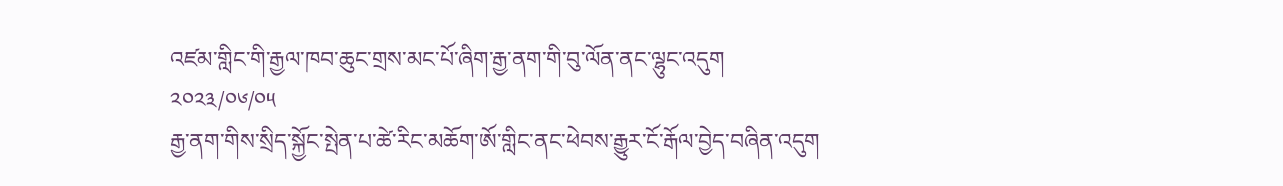འཛམ་གླིང་གི་རྒྱལ་ཁབ་ཆུང་གྲས་མང་པོ་ཞིག་རྒྱ་ནག་གི་བུ་ལོན་ནང་ལྷུང་འདུག
༢༠༢༣/༠༦/༠༥
རྒྱ་ནག་གིས་སྲིད་སྐྱོང་སྤེན་པ་ཚེ་རིང་མཆོག་ཨོ་གླིང་ནང་ཕེབས་རྒྱུར་ངོ་རྒོལ་བྱེད་བཞིན་འདུག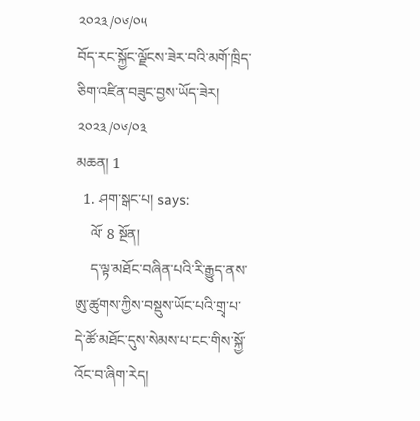༢༠༢༣/༠༦/༠༥
བོད་རང་སྐྱོང་ལྗོངས་ཟེར་བའི་མགོ་ཁྲིད་ཅིག་འཛིན་བཟུང་བྱས་ཡོད་ཟེར།
༢༠༢༣/༠༦/༠༣
མཆན། 1
  1. ཤག་སྒང་པ། says:
    ལོ་ 8 སྔོན།
    ད་ལྟ་མཐོང་བཞིན་པའི་རི་རྒྱུད་ནས་ཨུ་ཚུགས་ཀྱིས་བསྡུས་ཡོང་པའི་གྲྭ་པ་དེ་ཚོ་མཐོང་དུས་སེམས་པ་ངང་གིས་སྐྱོ་འོང་བ་ཞིག་རེད།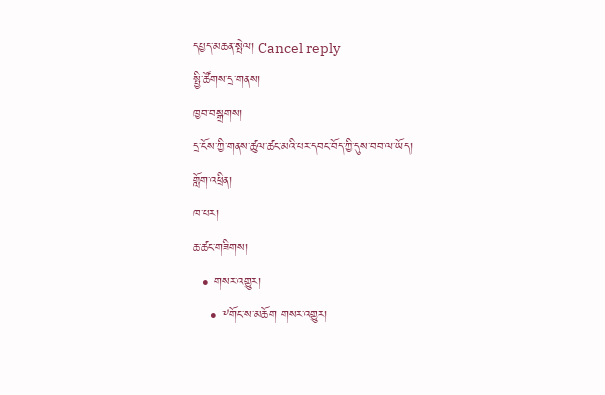དཔྱད་མཆན་སྤེལ། Cancel reply
སྤྱི་ཚོགས་དྲ་གནས།
ཁྱབ་བསྒྲགས།
དྲ་ངོས་ཀྱི་གནས་ཚུལ་ཚང་མའི་པར་དབང་བོད་ཀྱི་དུས་བབ་ལ་ཡོད།
གློག་འཕྲིན།
ཁ་པར།
ཆ་ཚང་གཟིགས།
  • གསར་འགྱུར།
    • ༸གོང་ས་མཆོག གསར་འགྱུར།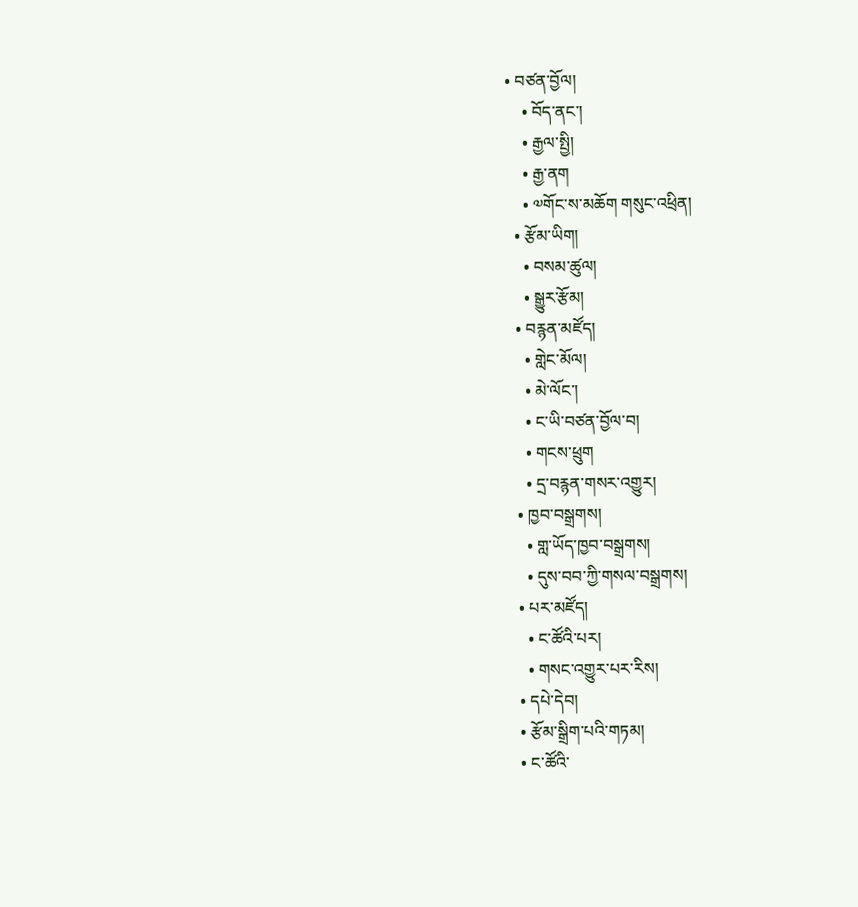• བཙན་བྱོལ།
    • བོད་ནང་།
    • རྒྱལ་སྤྱི།
    • རྒྱ་ནག
    • ༧གོང་ས་མཆོག གསུང་འཕྲིན།
  • རྩོམ་ཡིག།
    • བསམ་ཚུལ།
    • སྒྱུར་རྩོམ།
  • བརྙན་མཛོད།
    • གླེང་མོལ།
    • མེ་ལོང་།
    • ང་ཡི་བཙན་བྱོལ་བ།
    • གངས་ཕྲུག
    • དྲ་བརྙན་གསར་འགྱུར།
  • ཁྱབ་བསྒྲགས།
    • གླ་ཡོད་ཁྱབ་བསྒྲགས།
    • དུས་བབ་ཀྱི་གསལ་བསྒྲགས།
  • པར་མཛོད།
    • ང་ཚོའི་པར།
    • གསང་འགྱུར་པར་རིས།
  • དཔེ་དེབ།
  • རྩོམ་སྒྲིག་པའི་གཏམ།
  • ང་ཚོའི་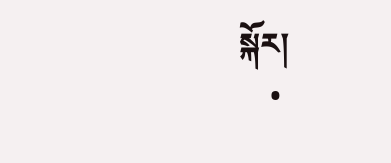སྐོར།
    •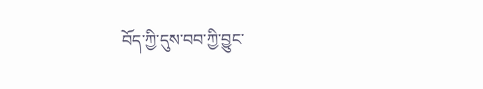བོད་ཀྱི་དུས་བབ་ཀྱི་བྱུང་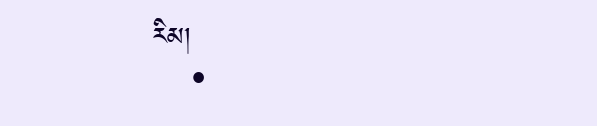རིམ།
    •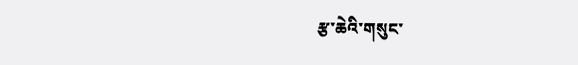རྩ་ཆེའི་གསུང་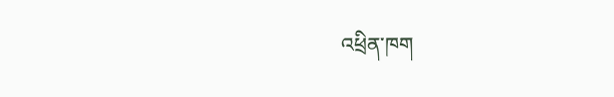འཕྲིན་ཁག